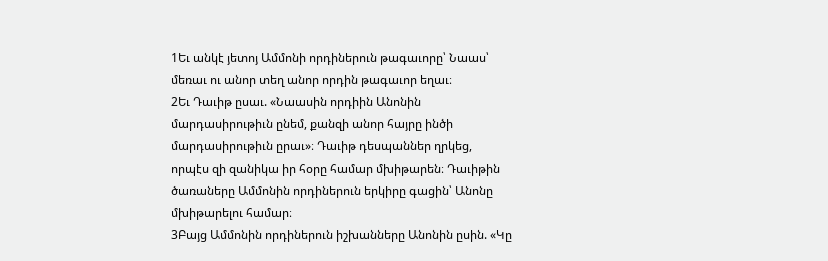1Եւ անկէ յետոյ Ամմոնի որդիներուն թագաւորը՝ Նաաս՝ մեռաւ ու անոր տեղ անոր որդին թագաւոր եղաւ։
2Եւ Դաւիթ ըսաւ. «Նաասին որդիին Անոնին մարդասիրութիւն ընեմ, քանզի անոր հայրը ինծի մարդասիրութիւն ըրաւ»։ Դաւիթ դեսպաններ ղրկեց, որպէս զի զանիկա իր հօրը համար մխիթարեն։ Դաւիթին ծառաները Ամմոնին որդիներուն երկիրը գացին՝ Անոնը մխիթարելու համար։
3Բայց Ամմոնին որդիներուն իշխանները Անոնին ըսին. «Կը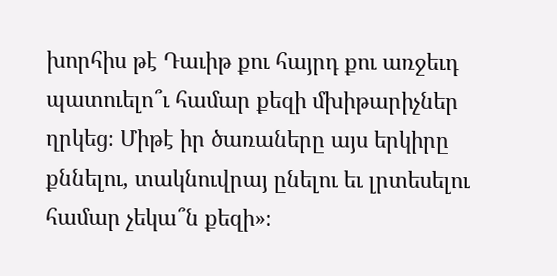խորհիս թէ Դաւիթ քու հայրդ քու առջեւդ պատուելո՞ւ համար քեզի մխիթարիչներ ղրկեց։ Միթէ իր ծառաները այս երկիրը քննելու, տակնուվրայ ընելու եւ լրտեսելու համար չեկա՞ն քեզի»։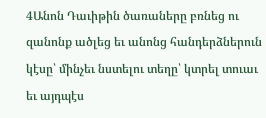4Անոն Դաւիթին ծառաները բռնեց ու զանոնք ածլեց եւ անոնց հանդերձներուն կէսը՝ մինչեւ նստելու տեղը՝ կտրել տուաւ եւ այդպէս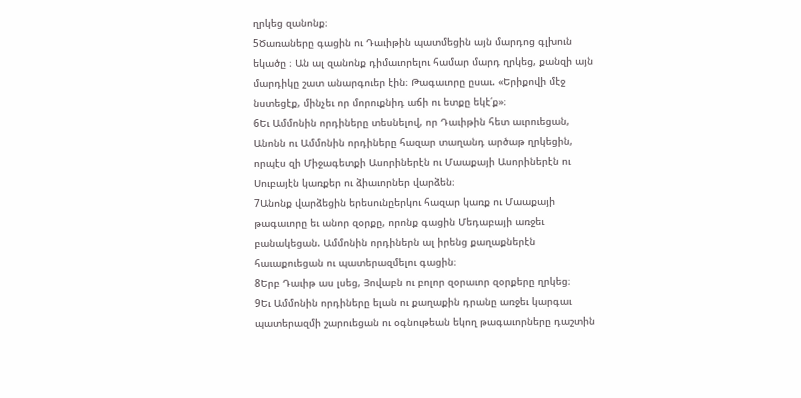ղրկեց զանոնք։
5Ծառաները գացին ու Դաւիթին պատմեցին այն մարդոց գլխուն եկածը ։ Ան ալ զանոնք դիմաւորելու համար մարդ ղրկեց, քանզի այն մարդիկը շատ անարգուեր էին։ Թագաւորը ըսաւ. «Երիքովի մէջ նստեցէք, մինչեւ որ մորուքնիդ աճի ու ետքը եկէ՛ք»։
6Եւ Ամմոնին որդիները տեսնելով, որ Դաւիթին հետ աւրուեցան, Անոնն ու Ամմոնին որդիները հազար տաղանդ արծաթ ղրկեցին, որպէս զի Միջագետքի Ասորիներէն ու Մաաքայի Ասորիներէն ու Սուբայէն կառքեր ու ձիաւորներ վարձեն։
7Անոնք վարձեցին երեսունըերկու հազար կառք ու Մաաքայի թագաւորը եւ անոր զօրքը, որոնք գացին Մեդաբայի առջեւ բանակեցան. Ամմոնին որդիներն ալ իրենց քաղաքներէն հաւաքուեցան ու պատերազմելու գացին։
8Երբ Դաւիթ աս լսեց, Յովաբն ու բոլոր զօրաւոր զօրքերը ղրկեց։
9Եւ Ամմոնին որդիները ելան ու քաղաքին դրանը առջեւ կարգաւ պատերազմի շարուեցան ու օգնութեան եկող թագաւորները դաշտին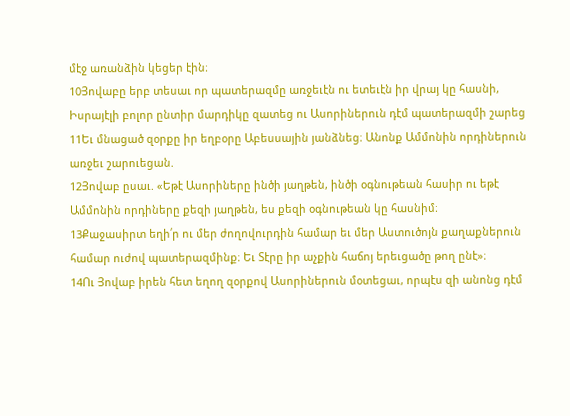մէջ առանձին կեցեր էին։
10Յովաբը երբ տեսաւ որ պատերազմը առջեւէն ու ետեւէն իր վրայ կը հասնի, Իսրայէլի բոլոր ընտիր մարդիկը զատեց ու Ասորիներուն դէմ պատերազմի շարեց
11Եւ մնացած զօրքը իր եղբօրը Աբեսսային յանձնեց։ Անոնք Ամմոնին որդիներուն առջեւ շարուեցան.
12Յովաբ ըսաւ. «Եթէ Ասորիները ինծի յաղթեն, ինծի օգնութեան հասիր ու եթէ Ամմոնին որդիները քեզի յաղթեն, ես քեզի օգնութեան կը հասնիմ։
13Քաջասիրտ եղի՛ր ու մեր ժողովուրդին համար եւ մեր Աստուծոյն քաղաքներուն համար ուժով պատերազմինք։ Եւ Տէրը իր աչքին հաճոյ երեւցածը թող ընէ»։
14Ու Յովաբ իրեն հետ եղող զօրքով Ասորիներուն մօտեցաւ, որպէս զի անոնց դէմ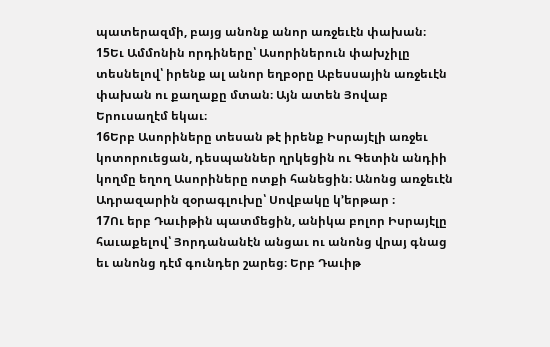պատերազմի, բայց անոնք անոր առջեւէն փախան։
15Եւ Ամմոնին որդիները՝ Ասորիներուն փախչիլը տեսնելով՝ իրենք ալ անոր եղբօրը Աբեսսային առջեւէն փախան ու քաղաքը մտան։ Այն ատեն Յովաբ Երուսաղէմ եկաւ։
16Երբ Ասորիները տեսան թէ իրենք Իսրայէլի առջեւ կոտորուեցան, դեսպաններ ղրկեցին ու Գետին անդիի կողմը եղող Ասորիները ոտքի հանեցին։ Անոնց առջեւէն Ադրազարին զօրագլուխը՝ Սովբակը կ’երթար ։
17Ու երբ Դաւիթին պատմեցին, անիկա բոլոր Իսրայէլը հաւաքելով՝ Յորդանանէն անցաւ ու անոնց վրայ գնաց եւ անոնց դէմ գունդեր շարեց։ Երբ Դաւիթ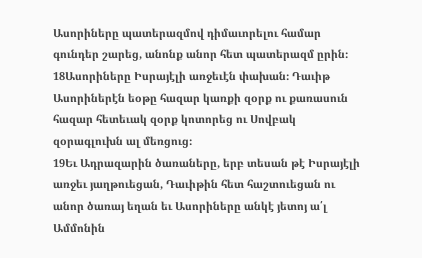Ասորիները պատերազմով դիմաւորելու համար գունդեր շարեց, անոնք անոր հետ պատերազմ ըրին։
18Ասորիները Իսրայէլի առջեւէն փախան։ Դաւիթ Ասորիներէն եօթը հազար կառքի զօրք ու քառասուն հազար հետեւակ զօրք կոտորեց ու Սովբակ զօրագլուխն ալ մեռցուց։
19Եւ Ադրազարին ծառաները, երբ տեսան թէ Իսրայէլի առջեւ յաղթուեցան, Դաւիթին հետ հաշտուեցան ու անոր ծառայ եղան եւ Ասորիները անկէ յետոյ ա՛լ Ամմոնին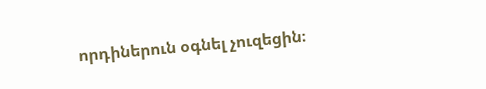որդիներուն օգնել չուզեցին։